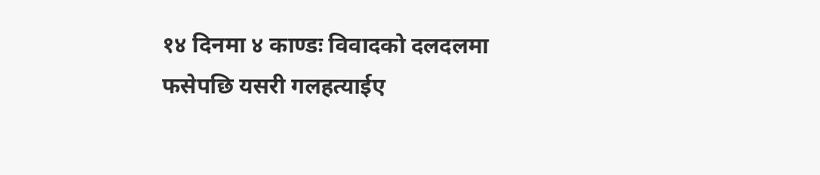१४ दिनमा ४ काण्डः विवादको दलदलमा फसेपछि यसरी गलहत्याईए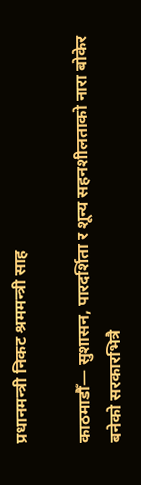प्रधानमन्त्री निकट श्रममन्त्री साह

काठमाडौँ— सुशासन, पारदर्शिता र शून्य सहनशीलताको नारा बोकेर बनेको सरकारभित्रै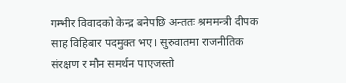गम्भीर विवादको केन्द्र बनेपछि अन्ततः श्रममन्त्री दीपक साह विहिबार पदमुक्त भए। सुरुवातमा राजनीतिक संरक्षण र मौन समर्थन पाएजस्तो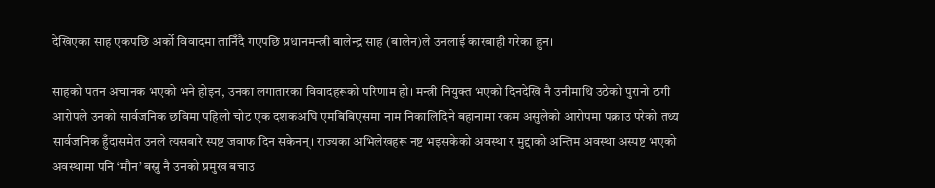देखिएका साह एकपछि अर्को विवादमा तानिँदै गएपछि प्रधानमन्त्री बालेन्द्र साह (बालेन)ले उनलाई कारबाही गरेका हुन।

साहको पतन अचानक भएको भने होइन, उनका लगातारका विवादहरूको परिणाम हो। मन्त्री नियुक्त भएको दिनदेखि नै उनीमाथि उठेको पुरानो ठगी आरोपले उनको सार्वजनिक छविमा पहिलो चोट एक दशकअघि एमबिबिएसमा नाम निकालिदिने बहानामा रकम असुलेको आरोपमा पक्राउ परेको तथ्य सार्वजनिक हुँदासमेत उनले त्यसबारे स्पष्ट जवाफ दिन सकेनन्। राज्यका अभिलेखहरू नष्ट भइसकेको अवस्था र मुद्दाको अन्तिम अवस्था अस्पष्ट भएको अवस्थामा पनि ‘मौन’ बस्नु नै उनको प्रमुख बचाउ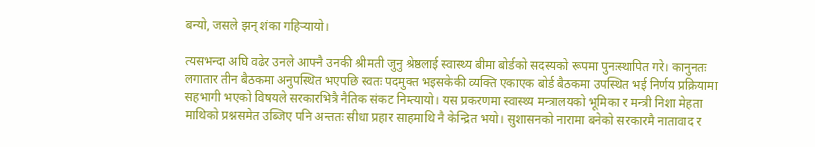बन्यो, जसले झन् शंका गहिर्‍यायो।

त्यसभन्दा अघि वढेर उनले आफ्नै उनकी श्रीमती जुनु श्रेष्ठलाई स्वास्थ्य बीमा बोर्डको सदस्यको रूपमा पुनःस्थापित गरे। कानुनतः लगातार तीन बैठकमा अनुपस्थित भएपछि स्वतः पदमुक्त भइसकेकी व्यक्ति एकाएक बोर्ड बैठकमा उपस्थित भई निर्णय प्रक्रियामा सहभागी भएको विषयले सरकारभित्रै नैतिक संकट निम्त्यायो। यस प्रकरणमा स्वास्थ्य मन्त्रालयको भूमिका र मन्त्री निशा मेहता माथिको प्रश्नसमेत उब्जिए पनि अन्ततः सीधा प्रहार साहमाथि नै केन्द्रित भयो। सुशासनको नारामा बनेको सरकारमै नातावाद र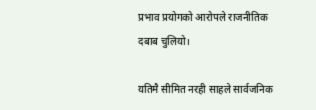प्रभाव प्रयोगको आरोपले राजनीतिक दबाब चुलियो।

यतिमै सीमित नरही साहले सार्वजनिक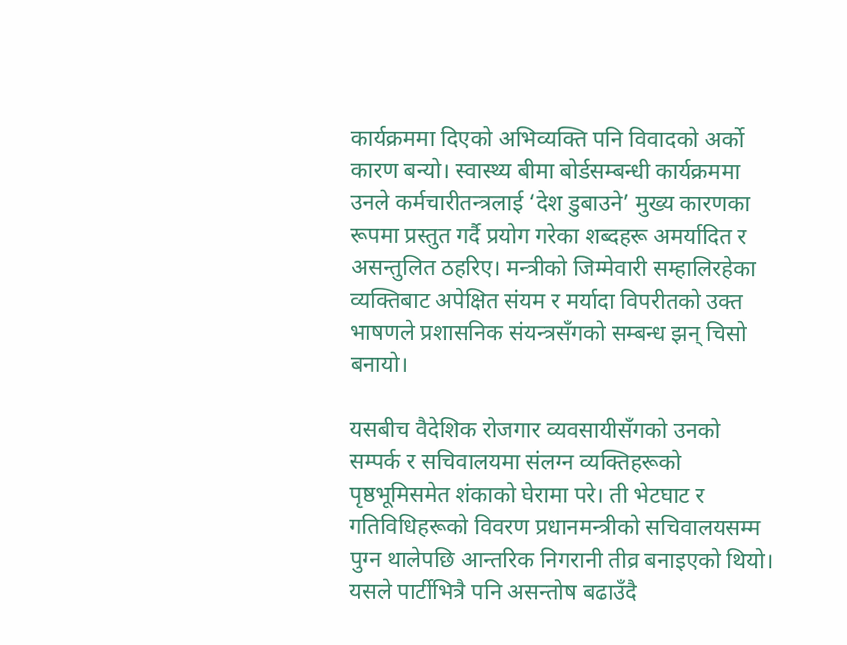कार्यक्रममा दिएको अभिव्यक्ति पनि विवादको अर्को कारण बन्यो। स्वास्थ्य बीमा बोर्डसम्बन्धी कार्यक्रममा उनले कर्मचारीतन्त्रलाई ‘देश डुबाउने’ मुख्य कारणका रूपमा प्रस्तुत गर्दै प्रयोग गरेका शब्दहरू अमर्यादित र असन्तुलित ठहरिए। मन्त्रीको जिम्मेवारी सम्हालिरहेका व्यक्तिबाट अपेक्षित संयम र मर्यादा विपरीतको उक्त भाषणले प्रशासनिक संयन्त्रसँगको सम्बन्ध झन् चिसो बनायो।

यसबीच वैदेशिक रोजगार व्यवसायीसँगको उनको सम्पर्क र सचिवालयमा संलग्न व्यक्तिहरूको पृष्ठभूमिसमेत शंकाको घेरामा परे। ती भेटघाट र गतिविधिहरूको विवरण प्रधानमन्त्रीको सचिवालयसम्म पुग्न थालेपछि आन्तरिक निगरानी तीव्र बनाइएको थियो। यसले पार्टीभित्रै पनि असन्तोष बढाउँदै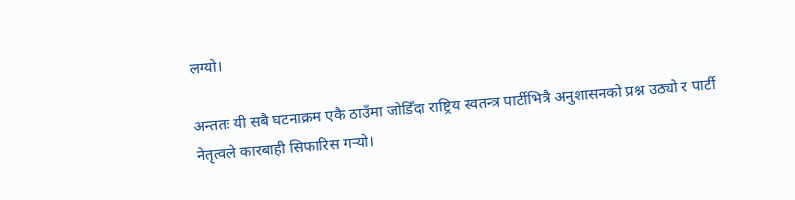लग्यो।

अन्ततः यी सबै घटनाक्रम एकै ठाउँमा जोडिँदा राष्ट्रिय स्वतन्त्र पार्टीभित्रै अनुशासनको प्रश्न उठ्यो र पार्टी नेतृत्वले कारबाही सिफारिस गर्‍यो।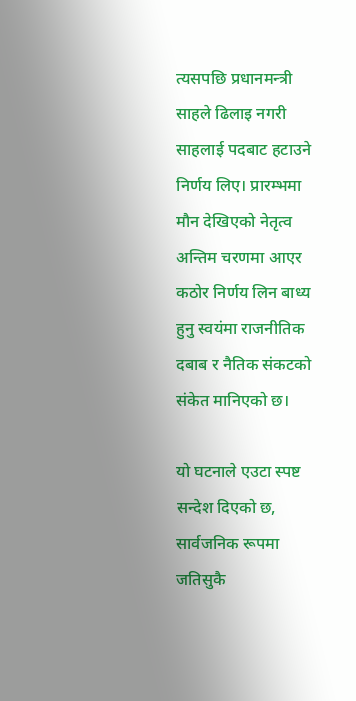त्यसपछि प्रधानमन्त्री साहले ढिलाइ नगरी साहलाई पदबाट हटाउने निर्णय लिए। प्रारम्भमा मौन देखिएको नेतृत्व अन्तिम चरणमा आएर कठोर निर्णय लिन बाध्य हुनु स्वयंमा राजनीतिक दबाब र नैतिक संकटको संकेत मानिएको छ।

यो घटनाले एउटा स्पष्ट सन्देश दिएको छ, सार्वजनिक रूपमा जतिसुकै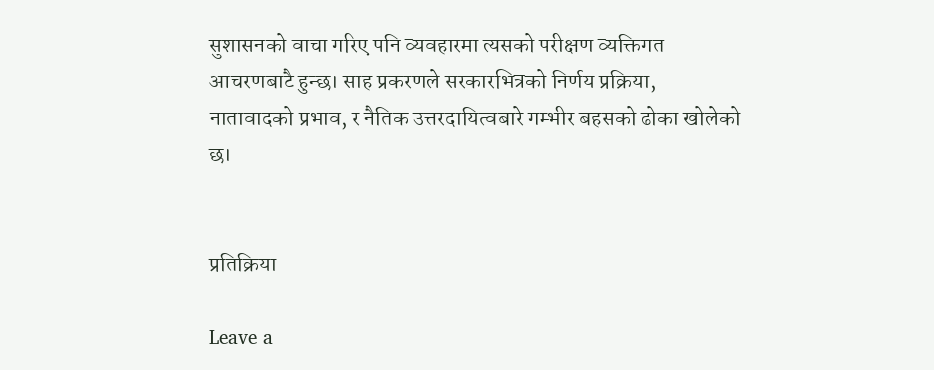सुशासनको वाचा गरिए पनि व्यवहारमा त्यसको परीक्षण व्यक्तिगत आचरणबाटै हुन्छ। साह प्रकरणले सरकारभित्रको निर्णय प्रक्रिया, नातावादको प्रभाव, र नैतिक उत्तरदायित्वबारे गम्भीर बहसको ढोका खोलेको छ।


प्रतिक्रिया

Leave a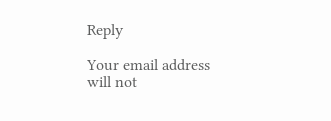Reply

Your email address will not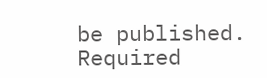be published. Required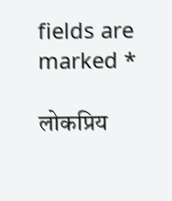fields are marked *

लोकप्रिय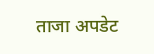ताजा अपडेट